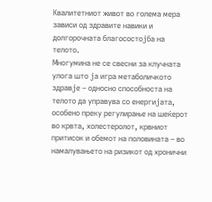Квалитетниот живот во голема мера зависи од здравите навики и долгорочната благосостојба на телото.
Многумина не се свесни за клучната улога што ја игра метаболичкото здравје – односно способноста на телото да управува со енергијата, особено преку регулирање на шеќерот во крвта, холестеролот, крвниот притисок и обемот на половината – во намалувањето на ризикот од хронични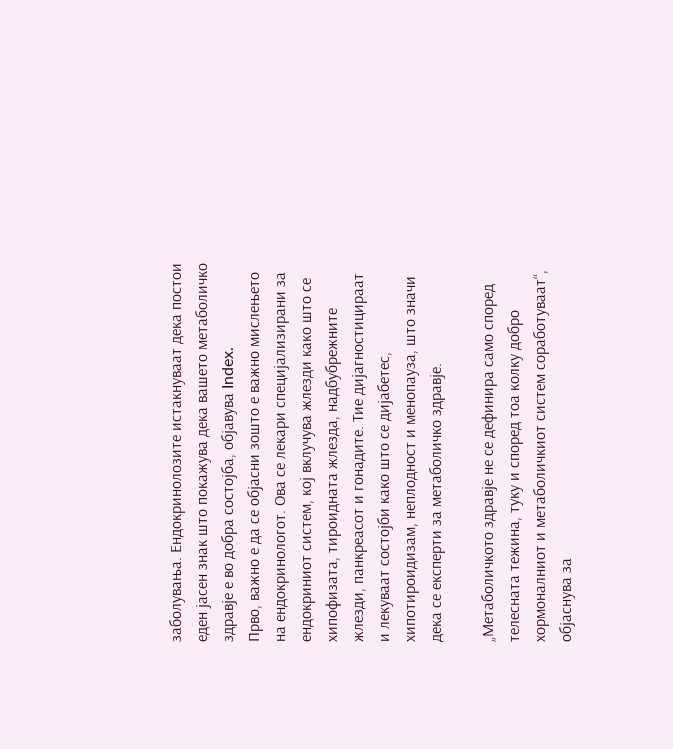заболувања. Ендокринолозите истакнуваат дека постои еден јасен знак што покажува дека вашето метаболичко здравје е во добра состојба, објавува Index.
Прво, важно е да се објасни зошто е важно мислењето на ендокринологот. Ова се лекари специјализирани за ендокриниот систем, кој вклучува жлезди како што се хипофизата, тироидната жлезда, надбубрежните жлезди, панкреасот и гонадите. Тие дијагностицираат и лекуваат состојби како што се дијабетес, хипотироидизам, неплодност и менопауза, што значи дека се експерти за метаболичко здравје.

„Метаболичкото здравје не се дефинира само според телесната тежина, туку и според тоа колку добро хормоналниот и метаболичкиот систем соработуваат“, објаснува за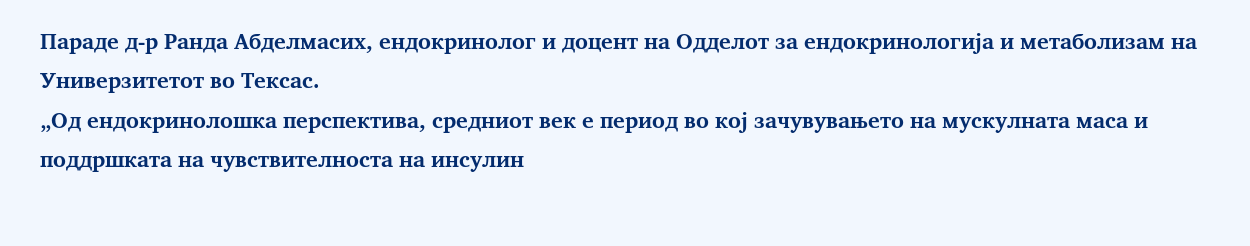Параде д-р Ранда Абделмасих, ендокринолог и доцент на Одделот за ендокринологија и метаболизам на Универзитетот во Тексас.
„Од ендокринолошка перспектива, средниот век е период во кој зачувувањето на мускулната маса и поддршката на чувствителноста на инсулин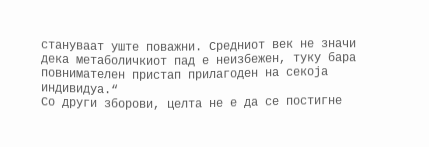стануваат уште поважни. Средниот век не значи дека метаболичкиот пад е неизбежен, туку бара повнимателен пристап прилагоден на секоја индивидуа.“
Со други зборови, целта не е да се постигне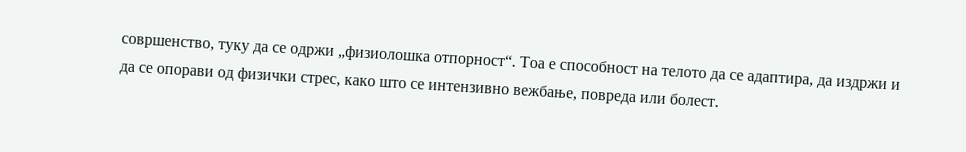совршенство, туку да се одржи „физиолошка отпорност“. Тоа е способност на телото да се адаптира, да издржи и да се опорави од физички стрес, како што се интензивно вежбање, повреда или болест.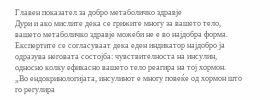Главен показател за добро метаболичко здравје
Дури и ако мислите дека се грижите многу за вашето тело, вашето метаболичко здравје можеби не е во најдобра форма. Експертите се согласуваат дека еден индикатор најдобро ја одразува неговата состојба: чувствителноста на инсулин, односно колку ефикасно вашето тело реагира на тој хормон.
„Во ендокринологијата, инсулинот е многу повеќе од хормон што го регулира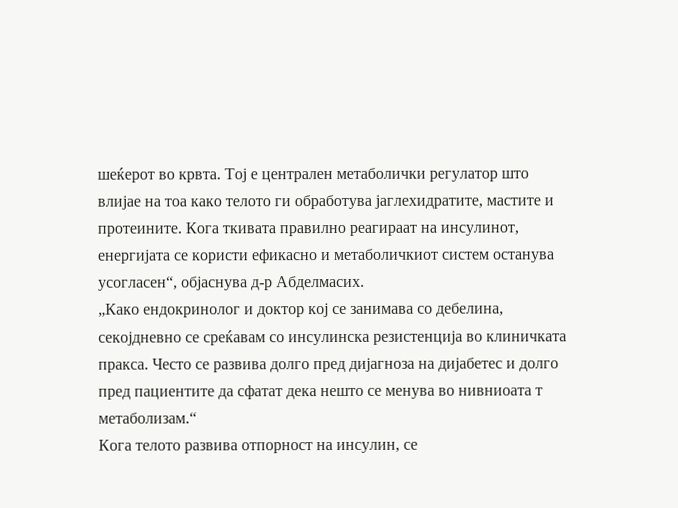шеќерот во крвта. Тој е централен метаболички регулатор што влијае на тоа како телото ги обработува јаглехидратите, мастите и протеините. Кога ткивата правилно реагираат на инсулинот, енергијата се користи ефикасно и метаболичкиот систем останува усогласен“, објаснува д-р Абделмасих.
„Како ендокринолог и доктор кој се занимава со дебелина, секојдневно се среќавам со инсулинска резистенција во клиничката пракса. Често се развива долго пред дијагноза на дијабетес и долго пред пациентите да сфатат дека нешто се менува во нивниоата т метаболизам.“
Кога телото развива отпорност на инсулин, се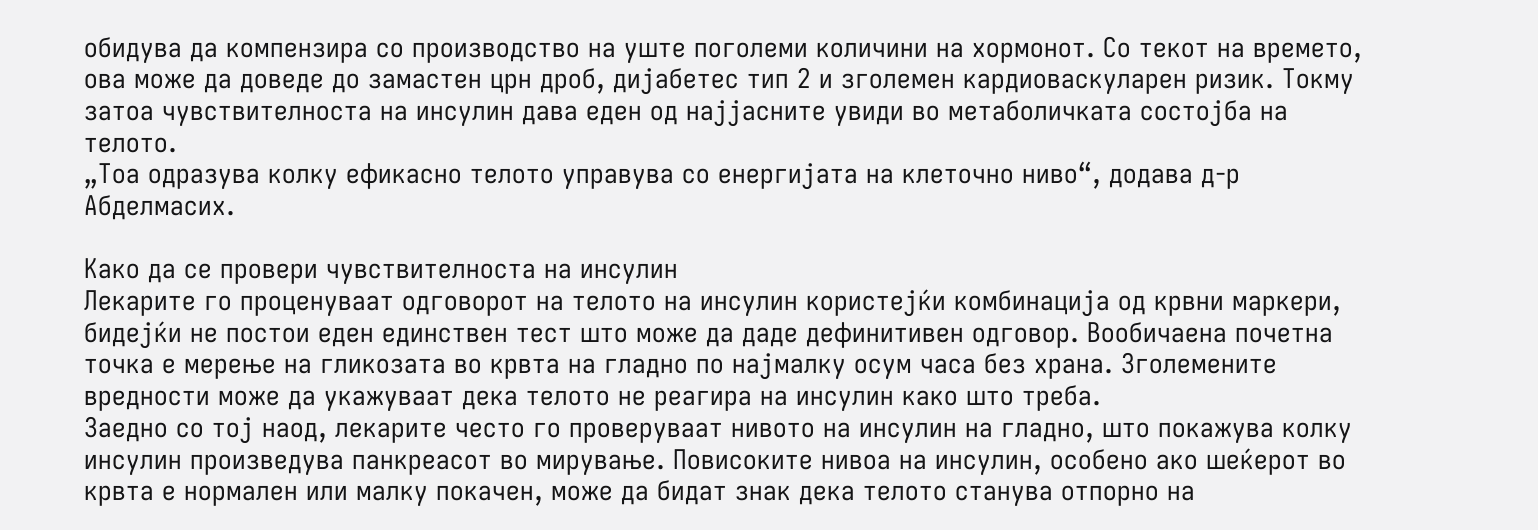обидува да компензира со производство на уште поголеми количини на хормонот. Со текот на времето, ова може да доведе до замастен црн дроб, дијабетес тип 2 и зголемен кардиоваскуларен ризик. Токму затоа чувствителноста на инсулин дава еден од најјасните увиди во метаболичката состојба на телото.
„Тоа одразува колку ефикасно телото управува со енергијата на клеточно ниво“, додава д-р Абделмасих.

Како да се провери чувствителноста на инсулин
Лекарите го проценуваат одговорот на телото на инсулин користејќи комбинација од крвни маркери, бидејќи не постои еден единствен тест што може да даде дефинитивен одговор. Вообичаена почетна точка е мерење на гликозата во крвта на гладно по најмалку осум часа без храна. Зголемените вредности може да укажуваат дека телото не реагира на инсулин како што треба.
Заедно со тој наод, лекарите често го проверуваат нивото на инсулин на гладно, што покажува колку инсулин произведува панкреасот во мирување. Повисоките нивоа на инсулин, особено ако шеќерот во крвта е нормален или малку покачен, може да бидат знак дека телото станува отпорно на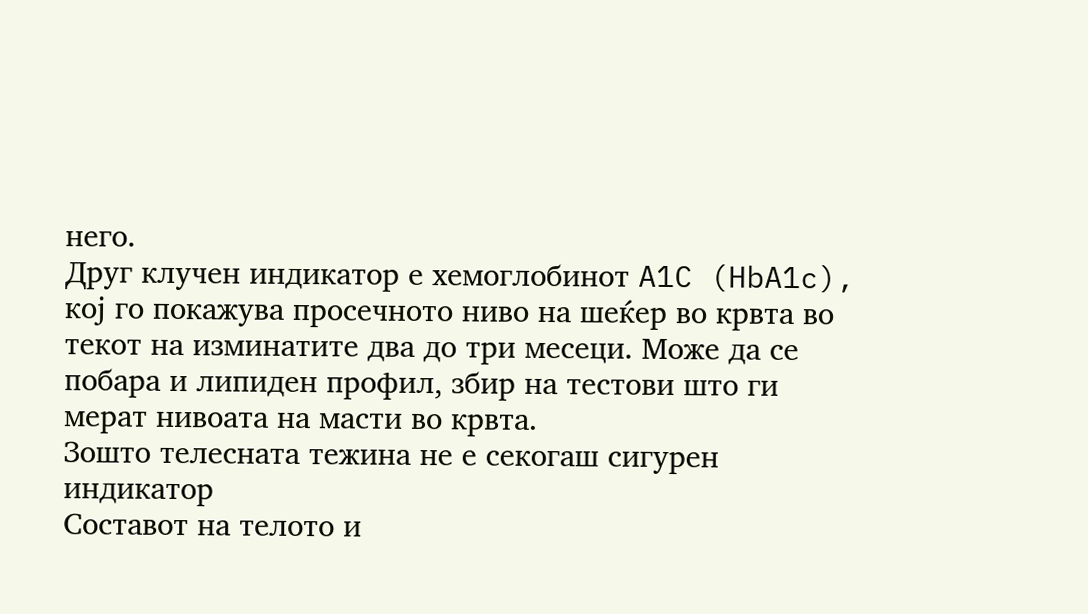него.
Друг клучен индикатор е хемоглобинот A1C (HbA1c), кој го покажува просечното ниво на шеќер во крвта во текот на изминатите два до три месеци. Може да се побара и липиден профил, збир на тестови што ги мерат нивоата на масти во крвта.
Зошто телесната тежина не е секогаш сигурен индикатор
Составот на телото и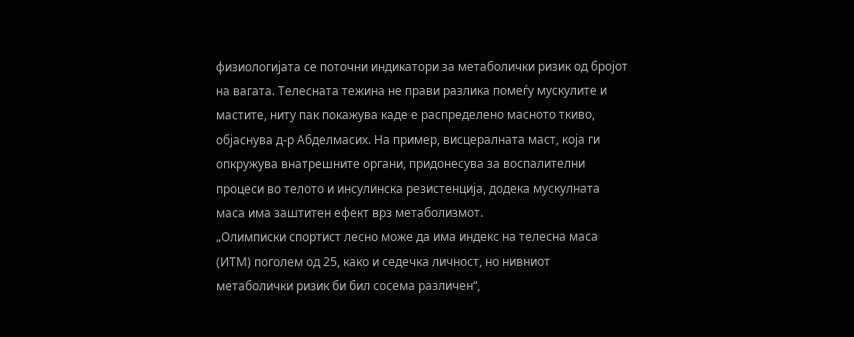физиологијата се поточни индикатори за метаболички ризик од бројот на вагата. Телесната тежина не прави разлика помеѓу мускулите и мастите, ниту пак покажува каде е распределено масното ткиво, објаснува д-р Абделмасих. На пример, висцералната маст, која ги опкружува внатрешните органи, придонесува за воспалителни процеси во телото и инсулинска резистенција, додека мускулната маса има заштитен ефект врз метаболизмот.
„Олимписки спортист лесно може да има индекс на телесна маса (ИТМ) поголем од 25, како и седечка личност, но нивниот метаболички ризик би бил сосема различен“,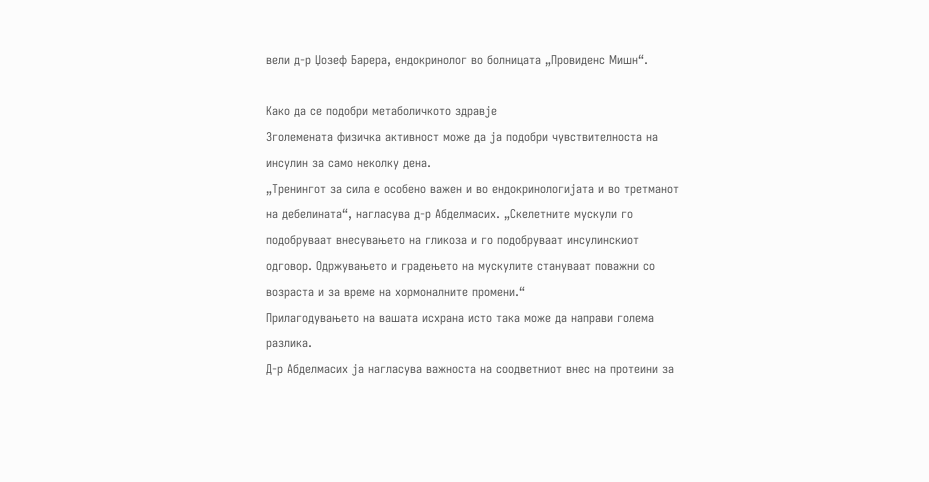вели д-р Џозеф Барера, ендокринолог во болницата „Провиденс Мишн“.

Како да се подобри метаболичкото здравје
Зголемената физичка активност може да ја подобри чувствителноста на инсулин за само неколку дена.
„Тренингот за сила е особено важен и во ендокринологијата и во третманот на дебелината“, нагласува д-р Абделмасих. „Скелетните мускули го подобруваат внесувањето на гликоза и го подобруваат инсулинскиот одговор. Одржувањето и градењето на мускулите стануваат поважни со возраста и за време на хормоналните промени.“
Прилагодувањето на вашата исхрана исто така може да направи голема разлика.
Д-р Абделмасих ја нагласува важноста на соодветниот внес на протеини за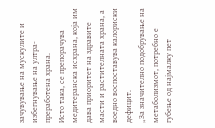зачувување на мускулите и избегнување на ултра-преработена храна.
Исто така, се препорачува медитеранска исхрана, која им дава приоритет на здравите масти и растителната храна, а воедно воспоставува калориски дефицит.
„За значително подобрување на метаболизмот, потребно е губење од најмалку пет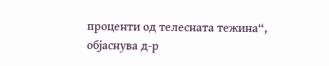проценти од телесната тежина“, објаснува д-р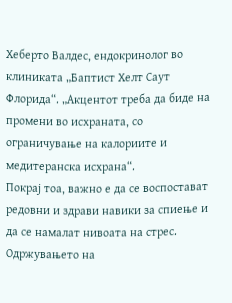Хеберто Валдес, ендокринолог во клиниката „Баптист Хелт Саут Флорида“. „Акцентот треба да биде на промени во исхраната, со ограничување на калориите и медитеранска исхрана“.
Покрај тоа, важно е да се воспостават редовни и здрави навики за спиење и да се намалат нивоата на стрес. Одржувањето на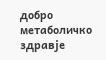добро метаболичко здравје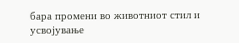бара промени во животниот стил и усвојување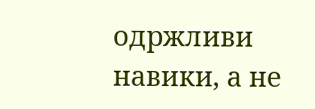одржливи навики, а не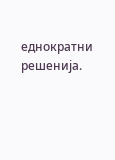еднократни решенија.